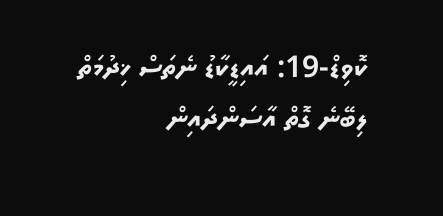ކޮވިޑް-19: އައިޑީކާޑު ނެތަސް ޚިދުމަތް ލިބޭނެ ގޮތް އާސަންދައިން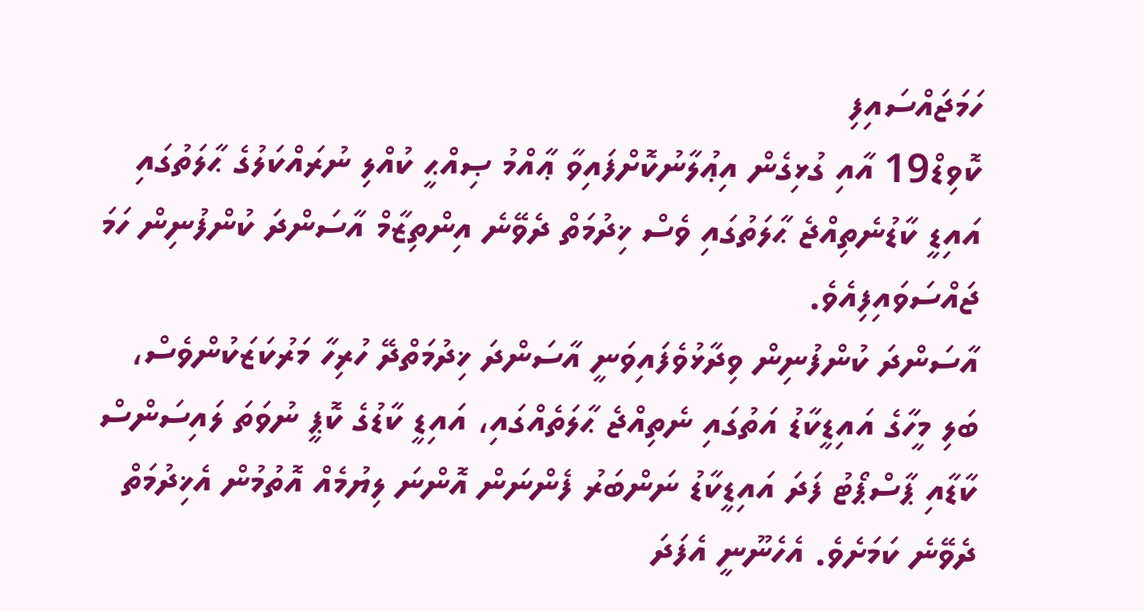ހަމަޖައްސައިފި
ކޮވިޑް19 އާއި ގުޅިގެން އިޢުލާނުކޮށްފައިވާ ޢާއްމު ޞިއްޙީ ކުއްލި ނުރައްކަލުގެ ޙާލަތުގައި އައިޑީ ކާޑުނެތިއްޖެ ޙާލަތުގައި ވެސް ޚިދުމަތް ދެވޭނެ އިންތިޒާމް އާސަންދަ ކުންފުނިން ހަމަ ޖައްސަވައިފިއެވެ.
އާސަންދަ ކުންފުނިން ވިދާޅުވެފައިވަނީ އާސަންދަ ޚިދުމަތްދޭ ހުރިހާ މަރުކަޒަކުންވެސް، ބަލި މީހާގެ އައިޑީކާޑު އަތުގައި ނެތިއްޖެ ޙާލަތެއްގައި، އައިޑީ ކާޑުގެ ކޮޕީ ނުވަތަ ލައިސަންސް ކާޑާއި ޕާސްޕޯޓު ފަދަ އައިޑީކާޑު ނަންބަރު ފެންނަން އޮންނަ ލިޔުމެއް އޮތުމުން އެޚިދުމަތް ދެވޭނެ ކަމަށެވެ. އެހެނޫނީ އެފަދަ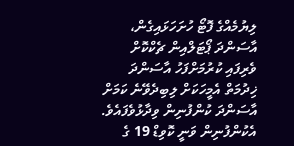ލިޔުމެއްގެ ފޮޓޯ ހުށަހަޅައިގެން، އާސަންދަ ޕޯޓަލްއިން ޗެކްކޮށް ވެރިފައި ކުރުމަށްފަހު އާސަންދަ ޚިދުމަތް އެމީހަކަށް ލިބިދެވޭނެ ކަމަށް އާސަންދަ ކުންފުނިން ވިދާޅުވެފައެވެ.
އެކުންފުނިން ވަނީ ކޮވިޑް 19 ގެ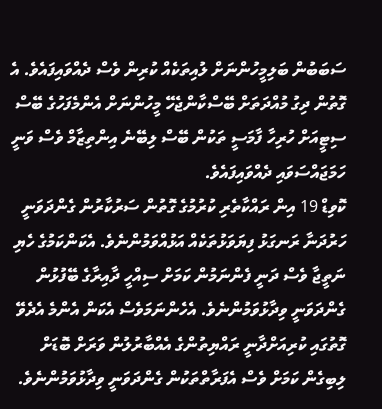ސަބަބުން ބަލިމީހުންނަށް ލުއިތަކެއް ކުރިން ވެސް ދެއްވައިފައެވެ. އެ ގޮތުން ދިގު މުއްދަތަށް ބޭސްކާންޖެހޭ މީހުންނަށް އެންމެފަހުގެ ބޭސް ސިޓީއަށް ހުރިހާ ފާމަސީ ތަކުން ބޭސް ލިބޭނެ އިންތިޒާމް ވެސް ވަނީ ހަމަޖައްސަވައި ދެއްވައިފައެވެ.
ކޮވިޑް 19 އިން ރައްކާތެރި ކުރުމުގެ ގޮތުން ސަރުކާރުން ގެންދަވަނީ ހަރުދަނާ ރަނގަޅު ފިޔަވަޅުތަކެއް އަޅުއްވަމުންނެވެ. އެކަންކަމުގެ ހެޔި ނަތީޖާ ވެސް ދަނީ ފެންނަމުން ކަމަށް ސިއްހީ ދާއިރާގެ ބޭފުޅުން ގެންދަވަނީ ވިދާޅުވަމުންނެވެ. އެހެންނަމަވެސް އެކަން އެންމެ އެދެވޭ ގޮތުގައި ކުރިއަށްދާނީ ރައްޔިތުންގެ އެއްބާރުލުން ވަރަށް ބޮޑަށް ލިބިގެން ކަމަށް ވެސް އެފަރާތްތަކުން ގެންދަވަނީ ވިދާޅުވަމުންނެވެ.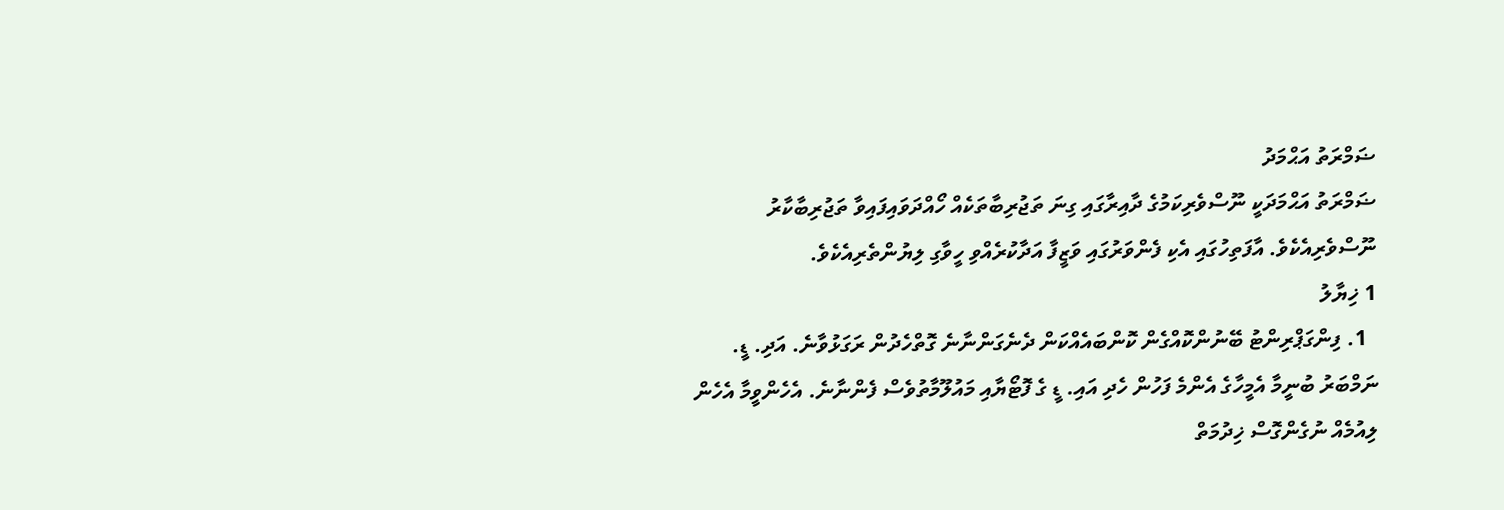ޟަމްރަތު އަޙްމަދު
ޟަމްރަތު އަޙްމަދަކީ ނޫސްވެރިކަމުގެ ދާއިރާގައި ގިނަ ތަޖުރިބާތަކެއް ހޯއްދަވައިފައިވާ ތަޖުރިބާކާރު ނޫސްވެރިއެކެވެ. އާފަތިހުގައި އެކި ފެންވަރުގައި ވަޒީފާ އަދާކުރެއްވި ހީވާގި ލިޔުންތެރިއެކެވެ.
1 ޚިޔާލު
  1. ފިންގަޕްރިންޓު ބޭނުންކޮއްގެން ކޮންބައެއްކަން ދެނެގަންނާނެ ގޮތްހެދުން ރަގަޅުވާނެ. އަދި. ޑީ. ނަމްބަރު ބުނީމާ އެމީހާގެ އެންމެ ފަހުން ހެދި އައި. ޑީ ގެ ފޮޓޯޔާއި މައުލޫމާތުވެސް ފެންނާނެ. އެހެންވީމާ އެހެން ލިއުމެއް ނުގެންގޮސް ޚިދުމަތް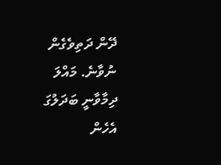ދޭން ދަތިވެގެން ނުވާނެ. މައްލަ ދިމާވާނީ ބަދަލުގަ އެހެން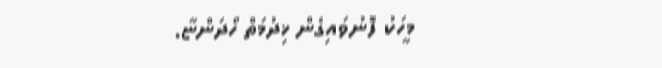މީހަކު ފޮނުވައިގެން ޚިދުމަތް ހޯދަންޏާ.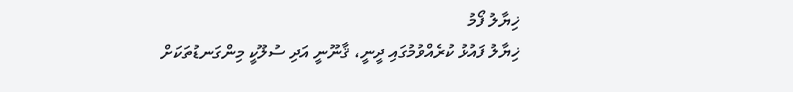ޚިޔާލު ފޯމު
ޚިޔާލު ފައުޅު ކުރެއްވުމުގައި ދީނީ، ޤާނޫނީ އަދި ސުލޫކީ މިންގަނޑުތަކަށް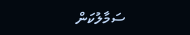ސަމާލުކަން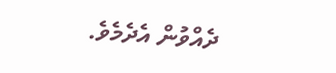ދެއްވުން އެދެމެވެ.